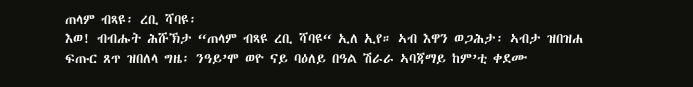ጠላም ብጻዩ፡ ረቢ ሻባዩ፡
እወ! ብብሑት ሕሹኽታ “ጠላም ብጻዩ ረቢ ሻባዩ“ ኢለ ኢየ። ኣብ እዋን ወጋሕታ፡ ኣብታ ዝበዝሐ ፍጡር ጸጥ ዝበለላ ግዜ፡ ንዓይ’ሞ ወዮ ናይ ባዕለይ በዓል ሽራራ ኣባጃማይ ከም’ቲ ቀደሙ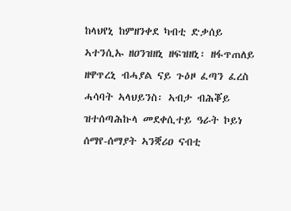ከላህየኒ ከምዘንቀደ ካብቲ ድቃሰይ ኣተንሲኡ ዘዐንዝዘኒ ዘፍዝዘኒ፡ ዘፋጥጠለይ ዘዋጥረኒ ብሓያል ናይ ጉዕዞ ፈጣን ፈረስ ሓሳባት ኣላህይንስ፡ ኣብታ ብሕቖይ ዝተሰጣሕኩላ መደቀሲተይ ዓራት ኮይነ ሰማየ-ሰማያት ኣንቛሪዐ ናብቲ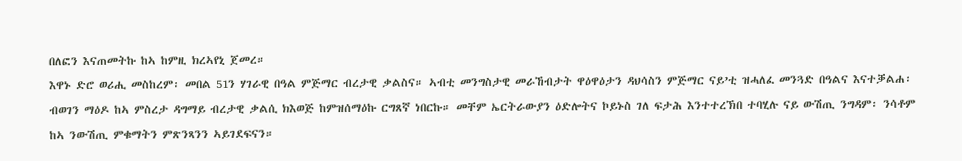በለፎን እናጠመትኩ ከኣ ከምዚ ክረኣየኒ ጀመረ።
እዋኑ ድሮ ወሪሒ መስከረም፡ መበል 51ን ሃገራዊ በዓል ምጅማር ብረታዊ ቃልስና። ኣብቲ መንግስታዊ መራኸብታት ዋዕዋዕታን ዳህሳስን ምጅማር ናይ’ቲ ዝሓለፈ መንጓድ በዓልና እናተቓልሐ፡ ብወገን ማዕዶ ከኣ ምስረታ ዳግማይ ብረታዊ ቃልሲ ክእወጅ ከምዝሰማዕኩ ርግጸኛ ነበርኩ። መቸም ኤርትራውያን ዕድሎትና ኮይኑስ ገለ ፍታሕ እንተተረኽበ ተባሂሉ ናይ ውሽጢ ንግዳም፡ ንሳቶም ከኣ ንውሽጢ ምቁማትን ምጽንጻንን ኣይገደፍናን።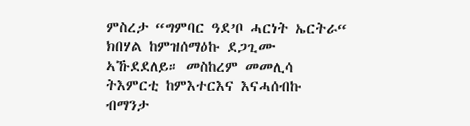ምስረታ “ግምባር ዓደ’ቦ ሓርነት ኤርትራ“ ክበሃል ከምዝሰማዕኩ ደጋጊሙ ኣኹደደለይ። መስከረም መመሊሳ ትእምርቲ ከምእተርእና እናሓሰብኩ ብማንታ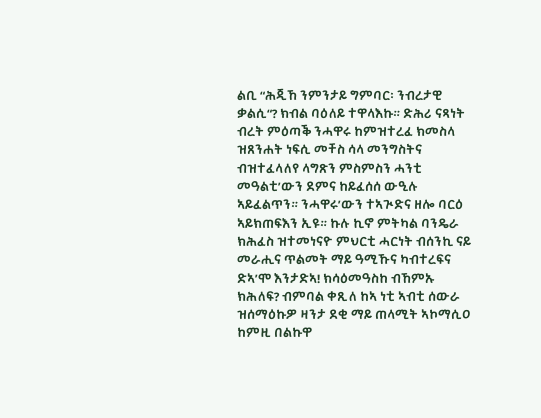ልቢ “ሕጂኸ ንምንታይ ግምባር፡ ንብረታዊ ቃልሲ“? ክብል ባዕለይ ተዋላእኩ። ድሕሪ ናጻነት ብረት ምዕጣቕ ንሓዋሩ ከምዝተረፈ ክመስላ ዝጸንሐት ነፍሲ መቸስ ሳላ መንግስትና ብዝተፈላለየ ላግጽን ምስምስን ሓንቲ መዓልቲ’ውን ደምና ከይፈሰሰ ውዒሉ ኣይፈልጥን። ንሓዋሩ’ውን ተኣጒድና ዘሎ ባርዕ ኣይክጠፍእን ኢዩ። ኩሉ ኪኖ ምትካል ባንዴራ ክሕፈስ ዝተመነናዮ ምህርቲ ሓርነት ብሰንኪ ናይ መራሒና ጥልመት ማይ ዓሚኹና ካብተረፍና ድኣ’ሞ እንታድኣ! ክሳዕመዓስከ ብኸምኡ ክሕለፍ? ብምባል ቀጺለ ከኣ ነቲ ኣብቲ ሰውራ ዝሰማዕኩዎ ዛንታ ደቂ ማይ ጠላሚት ኣኮማሲዐ ከምዚ በልኩዋ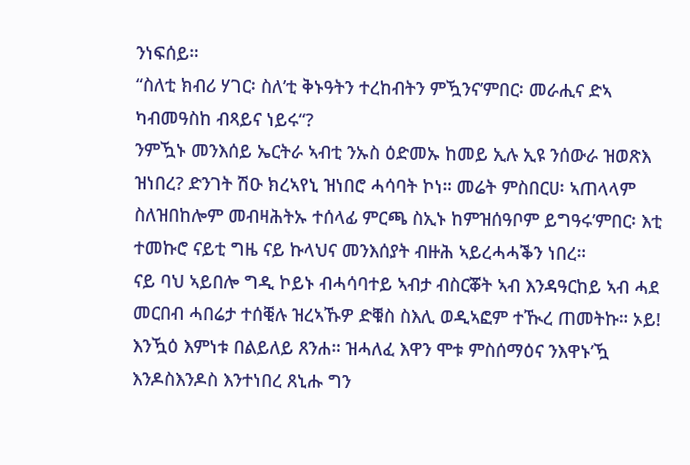ንነፍሰይ።
“ስለቲ ክብሪ ሃገር፡ ስለ’ቲ ቅኑዓትን ተረከብትን ምዃንና’ምበር፡ መራሒና ድኣ ካብመዓስከ ብጻይና ነይሩ“?
ንምዃኑ መንእሰይ ኤርትራ ኣብቲ ንኡስ ዕድመኡ ከመይ ኢሉ ኢዩ ንሰውራ ዝወጽእ ዝነበረ? ድንገት ሽዑ ክረኣየኒ ዝነበሮ ሓሳባት ኮነ። መሬት ምስበርሀ፡ ኣጠላላም ስለዝበከሎም መብዛሕትኡ ተሰላፊ ምርጫ ስኢኑ ከምዝሰዓቦም ይግዓሩ’ምበር፡ እቲ ተመኩሮ ናይቲ ግዜ ናይ ኩላህና መንእሰያት ብዙሕ ኣይረሓሓቕን ነበረ።
ናይ ባህ ኣይበሎ ግዲ ኮይኑ ብሓሳባተይ ኣብታ ብስርቖት ኣብ እንዳዓርከይ ኣብ ሓደ መርበብ ሓበሬታ ተሰቒሉ ዝረኣኹዎ ድቑስ ስእሊ ወዲኣፎም ተዂረ ጠመትኩ። ኦይ! እንዃዕ እምነቱ በልይለይ ጸንሐ። ዝሓለፈ እዋን ሞቱ ምስሰማዕና ንእዋኑ’ዃ እንዶስእንዶስ እንተነበረ ጸኒሑ ግን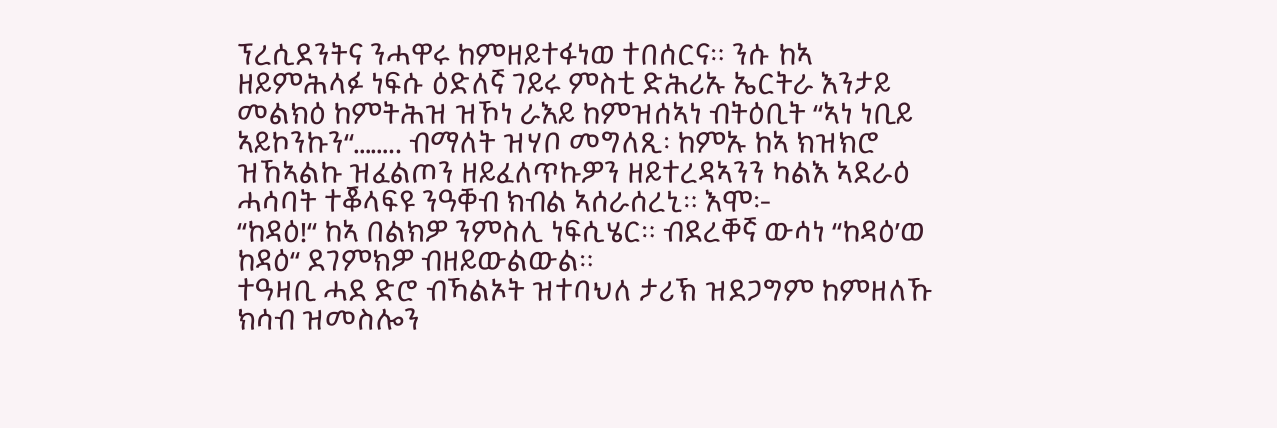ፕረሲደንትና ንሓዋሩ ከምዘይተፋነወ ተበሰርና። ንሱ ከኣ ዘይምሕላፉ ነፍሱ ዕድለኛ ገይሩ ምስቲ ድሕሪኡ ኤርትራ እንታይ መልክዕ ከምትሕዝ ዝኾነ ራእይ ከምዝሰኣነ ብትዕቢት “ኣነ ነቢይ ኣይኮንኩን“…….. ብማለት ዝሃቦ መግለጺ፡ ከምኡ ከኣ ክዝክሮ ዝኸኣልኩ ዝፈልጦን ዘይፈለጥኩዎን ዘይተረዳኣንን ካልእ ኣደራዕ ሓሳባት ተቖላፍዩ ንዓቐብ ክብል ኣሰራሰረኒ። እሞ፡-
“ከዳዕ!“ ከኣ በልክዎ ንምስሊ ነፍሲሄር። ብደረቐኛ ውሳነ “ከዳዕ’ወ ከዳዕ“ ደገምክዎ ብዘይውልውል።
ተዓዛቢ ሓደ ድሮ ብኻልኦት ዝተባህለ ታሪኽ ዝደጋግም ከምዘለኹ ክሳብ ዝመስሎን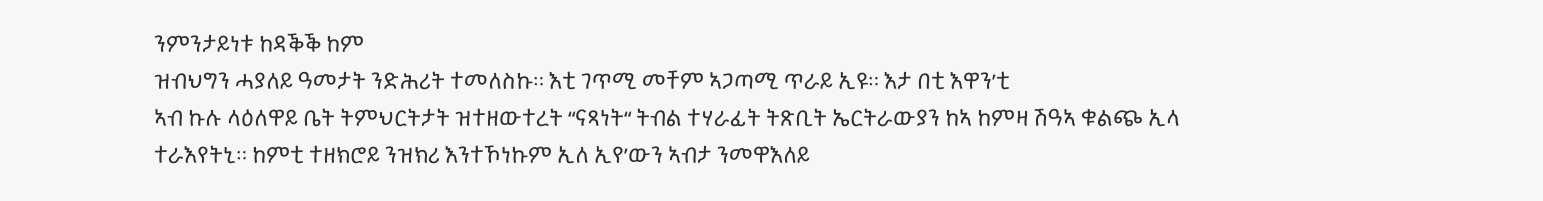ንምንታይነቱ ከዳቕቕ ከም
ዝብህግን ሓያለይ ዓመታት ንድሕሪት ተመለስኩ። እቲ ገጥሚ መቸም ኣጋጣሚ ጥራይ ኢዩ። እታ በቲ እዋን’ቲ
ኣብ ኩሉ ላዕለዋይ ቤት ትምህርትታት ዝተዘውተረት “ናጻነት“ ትብል ተሃራፊት ትጽቢት ኤርትራውያን ከኣ ከምዛ ሽዓኣ ቁልጭ ኢላ ተራእየትኒ። ከምቲ ተዘክሮይ ንዝክሪ እንተኾነኩም ኢለ ኢየ’ውን ኣብታ ንመዋእለይ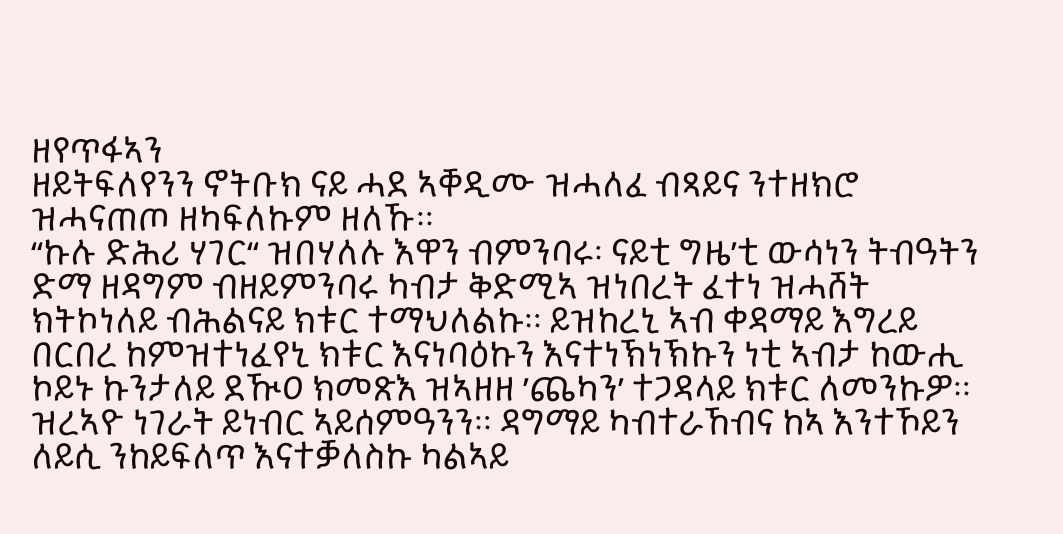ዘየጥፋኣን
ዘይትፍለየንን ኖትቡክ ናይ ሓደ ኣቐዲሙ ዝሓለፈ ብጻይና ንተዘክሮ ዝሓናጠጦ ዘካፍለኩም ዘለኹ።
“ኩሉ ድሕሪ ሃገር“ ዝበሃለሉ እዋን ብምንባሩ፡ ናይቲ ግዜ’ቲ ውሳነን ትብዓትን ድማ ዘዳግም ብዘይምንባሩ ካብታ ቅድሚኣ ዝነበረት ፈተነ ዝሓሸት ክትኮነለይ ብሕልናይ ክቱር ተማህለልኩ። ይዝከረኒ ኣብ ቀዳማይ እግረይ በርበረ ከምዝተነፈየኒ ክቱር እናነባዕኩን እናተነኽነኽኩን ነቲ ኣብታ ከውሒ ኮይኑ ኩንታለይ ደዂዐ ክመጽእ ዝኣዘዘ ’ጨካን’ ተጋዳላይ ክቱር ለመንኩዎ። ዝረኣዮ ነገራት ይነብር ኣይሰምዓንን። ዳግማይ ካብተራኸብና ከኣ እንተኾይን ለይሲ ንከይፍለጥ እናተቓለስኩ ካልኣይ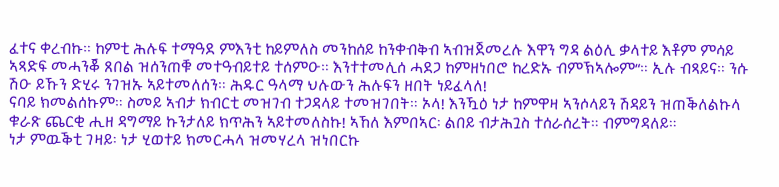ፈተና ቀረብኩ። ከምቲ ሕሉፍ ተማዓደ ምእንቲ ከይምለስ መንከሰይ ከንቀብቅብ ኣብዝጀመረሉ እዋን ግዳ ልዕሊ ቃላተይ እቶም ምሳይ ኣጻድፍ መሓንቖ ጸበል ዝሰንጠቑ መተዓብይተይ ተሰምዑ። እንተተመሊሰ ሓደጋ ከምዘነበሮ ከረድኡ ብምኽኣሎም“። ኢሉ ብጻይና። ንሱ ሽዑ ይኹን ድሂሩ ንገዝኡ ኣይተመለሰን። ሕዱር ዓላማ ህሉውን ሕሉፍን ዘበት ነይፈላለ!
ናባይ ክመልሰኩም። ስመይ ኣብታ ክብርቲ መዝገብ ተጋዳላይ ተመዝገበት። ኦላ! እንዃዕ ነታ ከምዋዛ ኣንሶላይን ሽዳይን ዝጠቕለልኩላ ቁራጽ ጨርቂ ሒዘ ዳግማይ ኩንታለይ ክጥሕን ኣይተመለስኩ! ኣኸለ እምበኣር፡ ልበይ ብታሕጓስ ተሰራሰረት። ብምግዳለይ።
ነታ ምዉቕቲ ገዛይ፡ ነታ ሂወተይ ክመርሓላ ዝመሃረላ ዝነበርኩ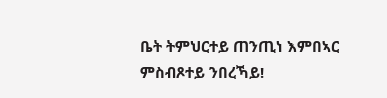ቤት ትምህርተይ ጠንጢነ እምበኣር ምስብጾተይ ንበረኻይ!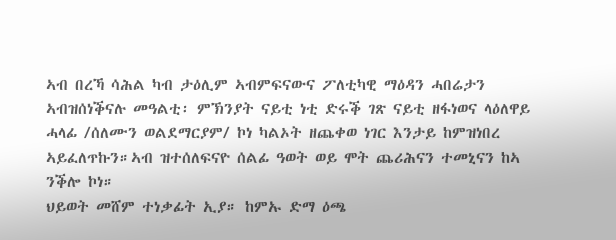ኣብ በረኻ ሳሕል ካብ ታዕሊም ኣብምፍናውና ፖለቲካዊ ማዕዳን ሓበሬታን ኣብዝሰነቕናሉ መዓልቲ፡ ምኽንያት ናይቲ ነቲ ድሩቕ ገጽ ናይቲ ዘፋነወና ላዕለዋይ ሓላፊ /ሰለሙን ወልደማርያም/ ኮነ ካልኦት ዘጨቀወ ነገር እንታይ ከምዝነበረ ኣይፈለጥኩን።ኣብ ዝተሰለፍናዮ ሰልፊ ዓወት ወይ ሞት ጨሪሕናን ተመኒናን ከኣ ንቕሎ ኮነ።
ህይወት መሸም ተነቃፊት ኢያ። ከምኡ ድማ ዕጫ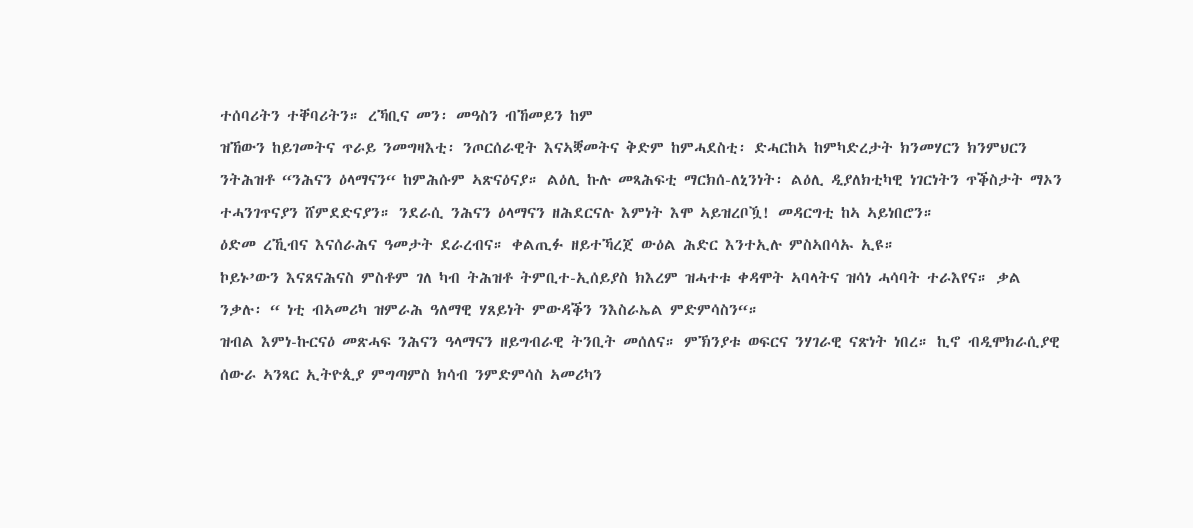ተሰባሪትን ተቐባሪትን። ረኻቢና መን፡ መዓስን ብኸመይን ከም
ዝኸውን ከይገመትና ጥራይ ንመግዛእቲ፡ ንጦርሰራዊት እናኣቛመትና ቅድም ከምሓደስቲ፡ ድሓርከኣ ከምካድረታት ክንመሃርን ክንምህርን ንትሕዝቶ “ንሕናን ዕላማናን“ ከምሕሱም ኣጽናዕናያ። ልዕሊ ኩሉ መጻሕፍቲ ማርክሰ-ለኒንነት፡ ልዕሊ ዲያለክቲካዊ ነገርነትን ጥቕስታት ማኦን ተሓንገጥናያን ሸምደድናያን። ንደራሲ ንሕናን ዕላማናን ዘሕደርናሉ እምነት እሞ ኣይዝረቦዃ! መዳርግቲ ከኣ ኣይነበሮን።
ዕድመ ረኺብና እናሰራሕና ዓመታት ደራረብና። ቀልጢፉ ዘይተኻረጀ ውዕል ሕድር እንተኢሉ ምስኣበሳኡ ኢዩ።
ኮይኑ’ውን እናጸናሕናስ ምስቶም ገለ ካብ ትሕዝቶ ትምቢተ-ኢሰይያስ ክእረም ዝሓተቱ ቀዳሞት ኣባላትና ዝሳነ ሓሳባት ተራእየና። ቃል ንቃሉ፡ “ ነቲ ብኣመሪካ ዝምራሕ ዓለማዊ ሃጸይነት ምውዳቕን ንእስራኤል ምድምሳስን“።
ዝብል እምነ-ኩርናዕ መጽሓፍ ንሕናን ዓላማናን ዘይግብራዊ ትንቢት መሰለና። ምኽንያቱ ወፍርና ንሃገራዊ ናጽነት ነበረ። ኪኖ ብዲሞክራሲያዊ ሰውራ ኣንጻር ኢትዮጲያ ምግጣምስ ክሳብ ንምድምሳስ ኣመሪካን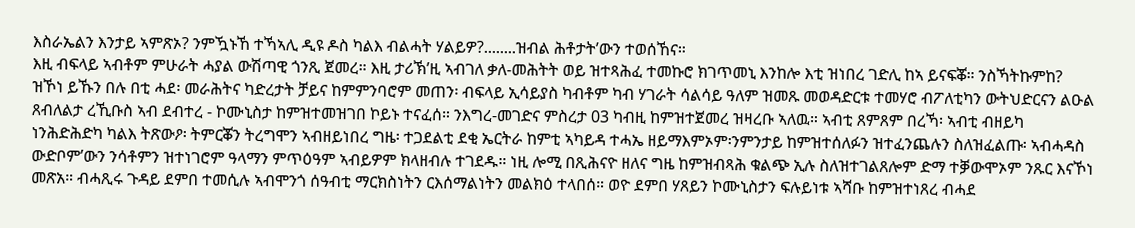እስራኤልን እንታይ ኣምጽኦ? ንምዃኑኸ ተኻኣሊ ዲዩ ዶስ ካልእ ብልሓት ሃልይዎ?........ዝብል ሕቶታት’ውን ተወሰኸና።
እዚ ብፍላይ ኣብቶም ምሁራት ሓያል ውሽጣዊ ጎንጺ ጀመረ። እዚ ታሪኽ’ዚ ኣብገለ ቃለ-መሕትት ወይ ዝተጻሕፈ ተመኩሮ ክገጥመኒ እንከሎ እቲ ዝነበረ ገድሊ ከኣ ይናፍቖ። ንስኻትኩምከ?
ዝኾነ ይኹን በሉ በቲ ሓደ፡ መራሕትና ካድረታት ቻይና ከምምንባሮም መጠን፡ ብፍላይ ኢሳይያስ ካብቶም ካብ ሃገራት ሳልሳይ ዓለም ዝመጹ መወዳድርቱ ተመሃሮ ብፖለቲካን ውትህድርናን ልዑል ጸብለልታ ረኺቡስ ኣብ ደብተረ - ኮሙኒስታ ከምዝተመዝገበ ኮይኑ ተናፈሰ። ንእግረ-መገድና ምስረታ 03 ካብዚ ከምዝተጀመረ ዝዛረቡ ኣለዉ። ኣብቲ ጸምጸም በረኻ፡ ኣብቲ ብዘይካ ነንሕድሕድካ ካልእ ትጽውዖ፡ ትምርቖን ትረግሞን ኣብዘይነበረ ግዜ፡ ተጋደልቲ ደቂ ኤርትራ ከምቲ ኣካይዳ ተሓኤ ዘይማእምኦም፡ንምንታይ ከምዝተሰለፉን ዝተፈንጨሉን ስለዝፈልጡ፡ ኣብሓዳስ ውድቦም’ውን ንሳቶምን ዝተነገሮም ዓላማን ምጥዕዓም ኣብይዎም ክላዘብሉ ተገደዱ። ነዚ ሎሚ በጺሕናዮ ዘለና ግዜ ከምዝብጻሕ ቁልጭ ኢሉ ስለዝተገልጸሎም ድማ ተቓውሞኦም ንጹር እናኾነ መጽአ። ብሓጺሩ ጉዳይ ደምበ ተመሲሉ ኣብሞንጎ ሰዓብቲ ማርክስነትን ርእሰማልነትን መልክዕ ተላበሰ። ወዮ ደምበ ሃጸይን ኮሙኒስታን ፍሉይነቱ ኣሻቡ ከምዝተነጸረ ብሓደ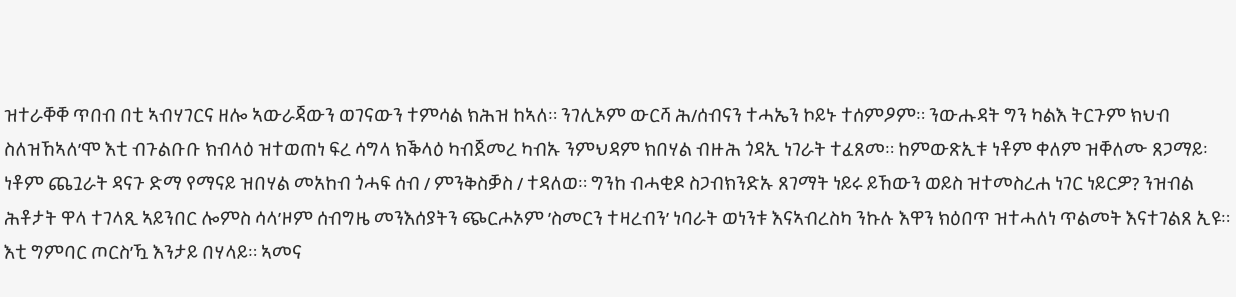ዝተራቐቐ ጥበብ በቲ ኣብሃገርና ዘሎ ኣውራጃውን ወገናውን ተምሳል ክሕዝ ከኣለ። ንገሊኦም ውርሻ ሕ/ሰብናን ተሓኤን ኮይኑ ተሰምዖም። ንውሑዳት ግን ካልእ ትርጉም ክህብ ስለዝኸኣለ’ሞ እቲ ብጉልቡቡ ክብላዕ ዝተወጠነ ፍረ ሳግላ ክቕላዕ ካብጀመረ ካብኡ ንምህዳም ክበሃል ብዙሕ ጎዳኢ ነገራት ተፈጸመ። ከምውጽኢቱ ነቶም ቀለም ዝቐለሙ ጸጋማይ፡ ነቶም ጨጓራት ዳናጉ ድማ የማናይ ዝበሃል መአከብ ጎሓፍ ሰብ / ምንቅስቓስ / ተዳለወ። ግንከ ብሓቂዶ ስጋብክንድኡ ጸገማት ነይሩ ይኸውን ወይስ ዝተመስረሐ ነገር ነይርዎ? ንዝብል ሕቶታት ዋላ ተገላጺ ኣይንበር ሎምስ ሳላ’ዞም ሰብግዜ መንእሰያትን ጭርሖኦም ’ስመርን ተዛረብን’ ነባራት ወነንቱ እናኣብረስካ ንኩሉ እዋን ክዕበጥ ዝተሓለነ ጥልመት እናተገልጸ ኢዩ።
እቲ ግምባር ጦርስ’ዃ እንታይ በሃላይ። ኣመና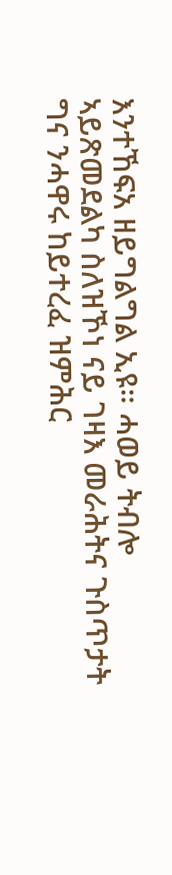እንተኸፍአ ዘይግልግል ኢዩ። ሓወይ ትብሎ ኣይጽመደልካ ስለዝኾነ ናይ ገዛእ መራሕትና ጉስጥታት ግና ንሓዋሩ ከይተረፈ ዝምሕር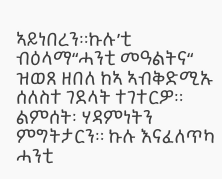ኣይነበረን።ኩሉ’ቲ ብዕላማ“ሓንቲ መዓልትና“ ዝወጸ ዘበለ ከኣ ኣብቅድሚኡ ሰለስተ ገደላት ተገተርዎ። ልምሰት፡ ሃዳምነትን ምግትታርን። ኩሉ እናፈለጥካ ሓንቲ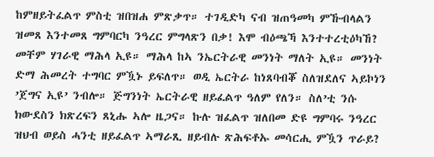ከምዘይትፈልጥ ምስቲ ዝበዝሐ ምጽቃጥ። ተገዲድካ ናብ ዝጠዓመካ ምኹብላልን ዝመጸ እንተመጸ ግምባርካ ንዓረር ምግላጽን በቃ! እሞ ብዕጫኻ እንተተረቲዕካኸ?
መቸም ሃገራዊ ማሕላ ኢዩ። ማሕላ ከኣ ንኤርትራዊ መንነት ማለት ኢዩ። መንነት ድማ ሕመረት ተግባር ምዃኑ ይፍለጥ። ወዲ ኤርትራ ከነጸባብቖ ስለዝደለና ኣይኮነን ’ጀግና ኢዩ’ ንብሎ። ጅግንነት ኤርትራዊ ዘይፈልጥ ዓለም የለን። ስለ’ቲ ንሱ ክውደስን ክጽረፍን ጸኒሑ ኣሎ ዜጋና። ኩሉ ዝፈልጥ ዝለበመ ድዩ ግምባሩ ንዓረር ዝህብ ወይስ ሓንቲ ዘይፈልጥ ኣማራጺ ዘይብሉ ጽሕፍቶኡ መሳርሒ ምዃን ጥራይ?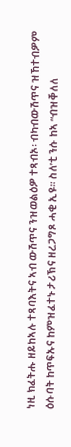ነዚ ክፈትሑ ዘይከኣሉ ተጻባእትና ኣብ ውሽጥና ንዝወልዕዎ ተጻብኦ፡ ብካብውሽጥና ዝኸተብዎም ዕሱባት ከጥፍኡና ከምዝፈተኑ ታሪኽና ዘረጋግጾ ሓቂ ኢዩ። ስለ’ቲ ንሱ ከኣ “ብዝቐለለ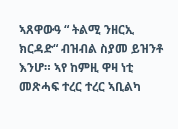ኣጸዋውዓ “ ትልሚ ንዘርኢ ክርዳድ“ ብዝብል ስያመ ይዝንቶ እንሆ። ኣየ ከምዚ ዋዛ ነቲ መጽሓፍ ተረር ተረር ኣቢልካ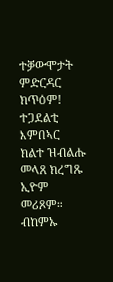ተቓውሞታት ምድርዳር ክጥዕም! ተጋደልቲ እምበኣር ክልተ ዝብልሑ መላጸ ክረግጹ ኢዮም መሪጾም። ብከምኡ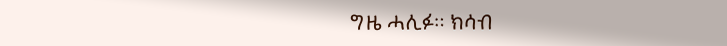ግዜ ሓሊፉ። ክሳብ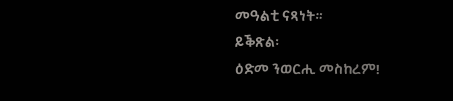መዓልቲ ናጻነት።
ይቕጽል፡
ዕድመ ንወርሒ መስከረም!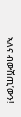ኣለና ብውሽጢ’ውን!